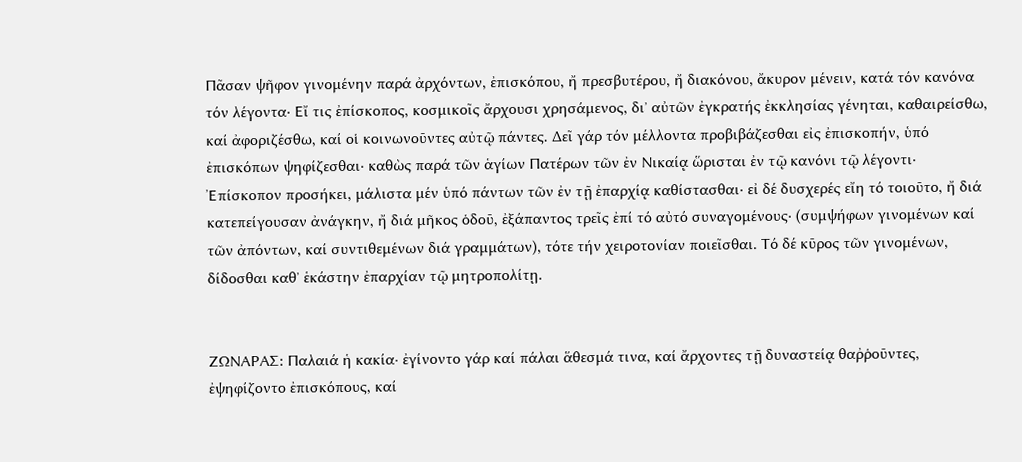Πᾶσαν ψῆφον γινομένην παρά ἀρχόντων, ἐπισκόπου, ἤ πρεσβυτέρου, ἤ διακόνου, ἄκυρον μένειν, κατά τόν κανόνα τόν λέγοντα· Εἴ τις ἐπίσκοπος, κοσμικοῖς ἄρχουσι χρησάμενος, δι᾿ αὐτῶν ἐγκρατής ἐκκλησίας γένηται, καθαιρείσθω, καί ἀφοριζέσθω, καί οἱ κοινωνοῦντες αὐτῷ πάντες. Δεῖ γάρ τόν μέλλοντα προβιβάζεσθαι εἰς ἐπισκοπήν, ὑπό ἐπισκόπων ψηφίζεσθαι· καθὼς παρά τῶν ἁγίων Πατέρων τῶν ἐν Νικαίᾳ ὥρισται ἐν τῷ κανόνι τῷ λέγοντι· Ἐπίσκοπον προσήκει, μάλιστα μέν ὑπό πάντων τῶν ἐν τῇ ἐπαρχίᾳ καθίστασθαι· εἰ δέ δυσχερές εἴη τό τοιοῦτο, ἤ διά κατεπείγουσαν ἀνάγκην, ἤ διά μῆκος ὁδοῦ, ἐξάπαντος τρεῖς ἐπί τό αὐτό συναγομένους· (συμψήφων γινομένων καί τῶν ἀπόντων, καί συντιθεμένων διά γραμμάτων), τότε τήν χειροτονίαν ποιεῖσθαι. Τό δέ κῦρος τῶν γινομένων, δίδοσθαι καθ᾿ ἑκάστην ἐπαρχίαν τῷ μητροπολίτῃ.


ΖΩΝΑΡΑΣ: Παλαιά ἡ κακία∙ ἐγίνοντο γάρ καί πάλαι ἅθεσμά τινα, καί ἄρχοντες τῇ δυναστείᾳ θαῤῥοῦντες, ἐψηφίζοντο ἐπισκόπους, καί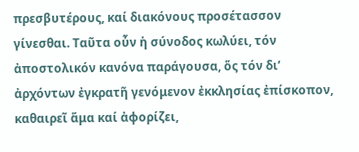πρεσβυτέρους, καί διακόνους προσέτασσον γίνεσθαι. Ταῦτα οὖν ἡ σύνοδος κωλύει, τόν ἀποστολικόν κανόνα παράγουσα, ὅς τόν δι’ ἀρχόντων ἐγκρατῆ γενόμενον ἐκκλησίας ἐπίσκοπον, καθαιρεῖ ἅμα καί ἀφορίζει,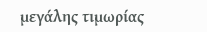μεγάλης τιμωρίας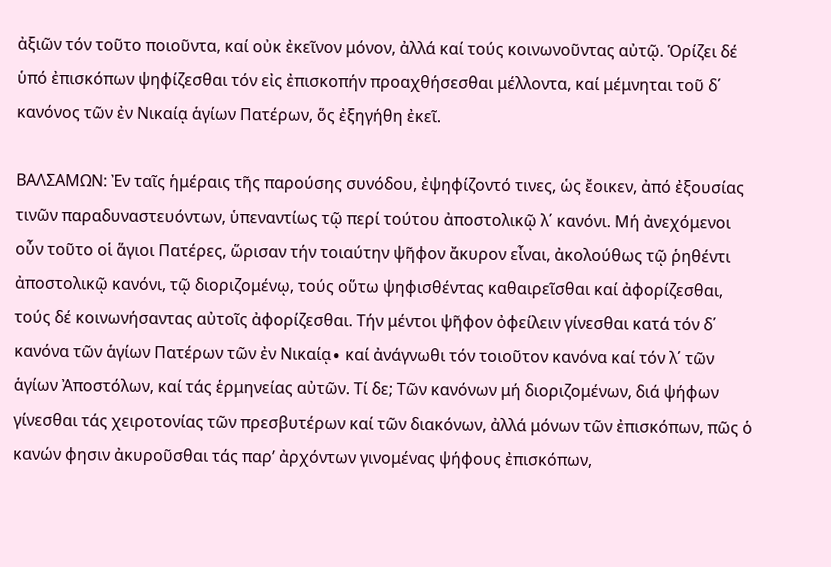ἀξιῶν τόν τοῦτο ποιοῦντα, καί οὐκ ἐκεῖνον μόνον, ἀλλά καί τούς κοινωνοῦντας αὐτῷ. Ὁρίζει δέ ὑπό ἐπισκόπων ψηφίζεσθαι τόν εἰς ἐπισκοπήν προαχθήσεσθαι μέλλοντα, καί μέμνηται τοῦ δ΄ κανόνος τῶν ἐν Νικαίᾳ ἁγίων Πατέρων, ὅς ἐξηγήθη ἐκεῖ.

ΒΑΛΣΑΜΩΝ: Ἐν ταῖς ἡμέραις τῆς παρούσης συνόδου, ἐψηφίζοντό τινες, ὡς ἔοικεν, ἀπό ἐξουσίας τινῶν παραδυναστευόντων, ὑπεναντίως τῷ περί τούτου ἀποστολικῷ λ΄ κανόνι. Μή ἀνεχόμενοι οὖν τοῦτο οἱ ἅγιοι Πατέρες, ὥρισαν τήν τοιαύτην ψῆφον ἄκυρον εἶναι, ἀκολούθως τῷ ῥηθέντι ἀποστολικῷ κανόνι, τῷ διοριζομένῳ, τούς οὕτω ψηφισθέντας καθαιρεῖσθαι καί ἀφορίζεσθαι, τούς δέ κοινωνήσαντας αὐτοῖς ἀφορίζεσθαι. Τήν μέντοι ψῆφον ὀφείλειν γίνεσθαι κατά τόν δ΄ κανόνα τῶν ἁγίων Πατέρων τῶν ἐν Νικαίᾳ∙ καί ἀνάγνωθι τόν τοιοῦτον κανόνα καί τόν λ΄ τῶν ἁγίων Ἀποστόλων, καί τάς ἑρμηνείας αὐτῶν. Τί δε; Τῶν κανόνων μή διοριζομένων, διά ψήφων γίνεσθαι τάς χειροτονίας τῶν πρεσβυτέρων καί τῶν διακόνων, ἀλλά μόνων τῶν ἐπισκόπων, πῶς ὁ κανών φησιν ἀκυροῦσθαι τάς παρ’ ἀρχόντων γινομένας ψήφους ἐπισκόπων,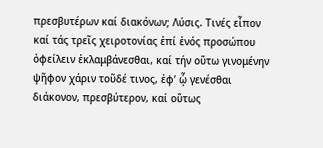πρεσβυτέρων καί διακόνων; Λύσις. Τινές εἶπον καί τάς τρεῖς χειροτονίας ἐπί ἑνός προσώπου ὀφείλειν ἐκλαμβάνεσθαι, καί τήν οὕτω γινομένην ψῆφον χάριν τοῦδέ τινος, ἐφ’ ᾧ γενέσθαι διάκονον, πρεσβύτερον, καί οὕτως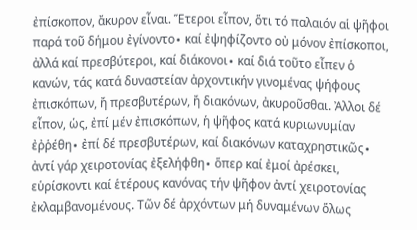ἐπίσκοπον, ἄκυρον εἶναι. Ἕτεροι εἶπον, ὅτι τό παλαιόν αἱ ψῆφοι παρά τοῦ δήμου ἐγίνοντο∙ καί ἐψηφίζοντο οὐ μόνον ἐπίσκοποι, ἀλλά καί πρεσβύτεροι, καί διάκονοι∙ καί διά τοῦτο εἶπεν ὁ κανών, τάς κατά δυναστείαν ἀρχοντικήν γινομένας ψήφους ἐπισκόπων, ἤ πρεσβυτέρων, ἤ διακόνων, ἀκυροῦσθαι. Ἀλλοι δέ εἶπον, ὡς, ἐπί μέν ἐπισκόπων, ἡ ψῆφος κατά κυριωνυμίαν ἐῤῥέθη∙ ἐπί δέ πρεσβυτέρων, καί διακόνων καταχρηστικῶς∙ ἀντί γάρ χειροτονίας ἐξελήφθη∙ ὅπερ καί ἐμοί ἀρέσκει, εὑρίσκοντι καί ἑτέρους κανόνας τήν ψῆφον ἀντί χειροτονίας ἐκλαμβανομένους. Τῶν δέ ἀρχόντων μή δυναμένων ὅλως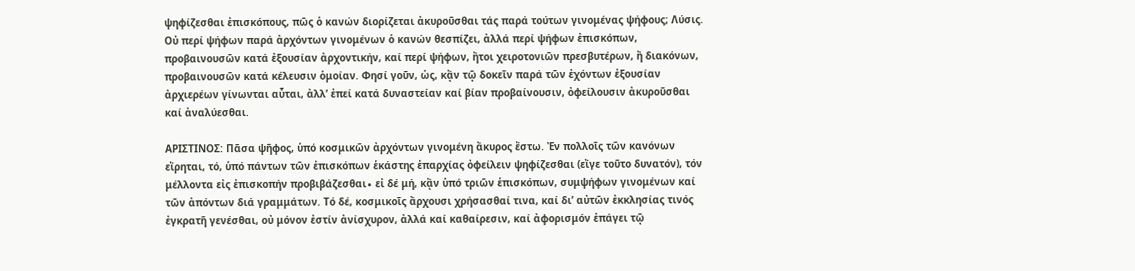ψηφίζεσθαι ἐπισκόπους, πῶς ὁ κανών διορίζεται ἀκυροῦσθαι τάς παρά τούτων γινομένας ψήφους; Λύσις. Οὐ περί ψήφων παρά ἀρχόντων γινομένων ὁ κανών θεσπίζει, ἀλλά περί ψήφων ἐπισκόπων, προβαινουσῶν κατά ἐξουσίαν ἀρχοντικήν, καί περί ψήφων, ἤτοι χειροτονιῶν πρεσβυτέρων, ἤ διακόνων, προβαινουσῶν κατά κέλευσιν ὁμοίαν. Φησί γοῦν, ὡς, κᾂν τῷ δοκεῖν παρά τῶν ἐχόντων ἐξουσίαν ἀρχιερέων γίνωνται αὗται, ἀλλ’ ἐπεί κατά δυναστείαν καί βίαν προβαίνουσιν, ὀφείλουσιν ἀκυροῦσθαι καί ἀναλύεσθαι.

ΑΡΙΣΤΙΝΟΣ: Πᾶσα ψῆφος, ὑπό κοσμικῶν ἀρχόντων γινομένη ἄκυρος ἔστω. Ἐν πολλοῖς τῶν κανόνων εἴρηται, τό, ὑπό πάντων τῶν ἐπισκόπων ἑκάστης ἐπαρχίας ὀφείλειν ψηφίζεσθαι (εἴγε τοῦτο δυνατόν), τόν μέλλοντα εἰς ἐπισκοπήν προβιβάζεσθαι∙ εἰ δέ μή, κᾂν ὑπό τριῶν ἐπισκόπων, συμψήφων γινομένων καί τῶν ἀπόντων διά γραμμάτων. Τό δέ, κοσμικοῖς ἄρχουσι χρήσασθαί τινα, καί δι’ αὐτῶν ἐκκλησίας τινός ἐγκρατῆ γενέσθαι, οὐ μόνον ἐστίν ἀνίσχυρον, ἀλλά καί καθαίρεσιν, καί ἀφορισμόν ἐπάγει τῷ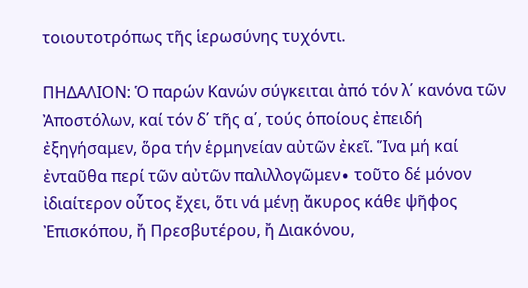τοιουτοτρόπως τῆς ἱερωσύνης τυχόντι.

ΠΗΔΑΛΙΟΝ: Ὁ παρών Κανών σύγκειται ἀπό τόν λ΄ κανόνα τῶν Ἀποστόλων, καί τόν δ΄ τῆς α΄, τούς ὁποίους ἐπειδή ἐξηγήσαμεν, ὅρα τήν ἑρμηνείαν αὐτῶν ἐκεῖ. Ἵνα μή καί ἐνταῦθα περί τῶν αὐτῶν παλιλλογῶμεν∙ τοῦτο δέ μόνον ἰδιαίτερον οὗτος ἔχει, ὅτι νά μένῃ ἄκυρος κάθε ψῆφος Ἐπισκόπου, ἤ Πρεσβυτέρου, ἤ Διακόνου,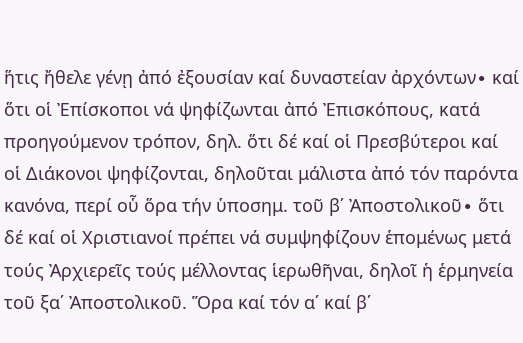ἥτις ἤθελε γένῃ ἀπό ἐξουσίαν καί δυναστείαν ἀρχόντων∙ καί ὅτι οἱ Ἐπίσκοποι νά ψηφίζωνται ἀπό Ἐπισκόπους, κατά προηγούμενον τρόπον, δηλ. ὅτι δέ καί οἱ Πρεσβύτεροι καί οἱ Διάκονοι ψηφίζονται, δηλοῦται μάλιστα ἀπό τόν παρόντα κανόνα, περί οὗ ὅρα τήν ὑποσημ. τοῦ β΄ Ἀποστολικοῦ∙ ὅτι δέ καί οἱ Χριστιανοί πρέπει νά συμψηφίζουν ἑπομένως μετά τούς Ἀρχιερεῖς τούς μέλλοντας ἱερωθῆναι, δηλοῖ ἡ ἑρμηνεία τοῦ ξα΄ Ἀποστολικοῦ. Ὅρα καί τόν α΄ καί β΄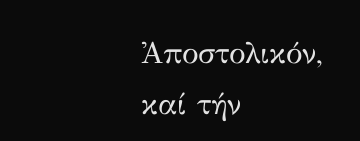Ἀποστολικόν, καί τήν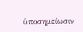ὑποσημείωσιν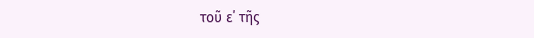τοῦ ε΄ τῆς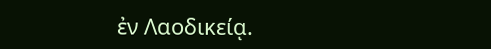ἐν Λαοδικείᾳ.